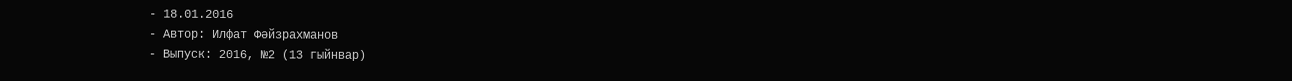- 18.01.2016
- Автор: Илфат Фәйзрахманов
- Выпуск: 2016, №2 (13 гыйнвар)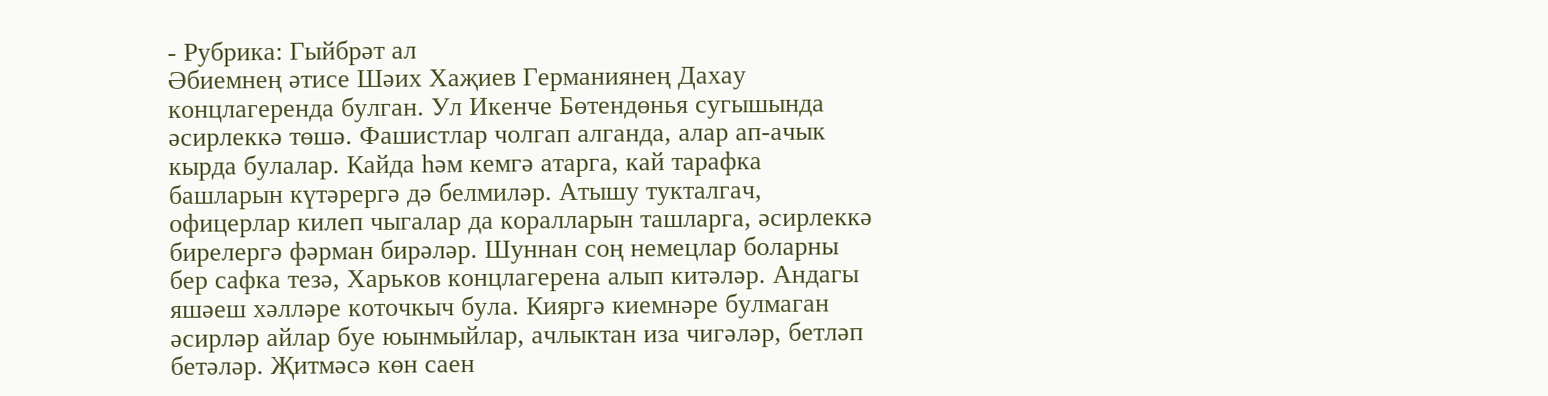- Рубрика: Гыйбрәт ал
Әбиемнең әтисе Шәих Хаҗиев Германиянең Дахау концлагеренда булган. Ул Икенче Бөтендөнья сугышында әсирлеккә төшә. Фашистлар чолгап алганда, алар ап-ачык кырда булалар. Кайда һәм кемгә атарга, кай тарафка башларын күтәрергә дә белмиләр. Атышу тукталгач, офицерлар килеп чыгалар да коралларын ташларга, әсирлеккә бирелергә фәрман бирәләр. Шуннан соң немецлар боларны бер сафка тезә, Харьков концлагерена алып китәләр. Андагы яшәеш хәлләре коточкыч була. Кияргә киемнәре булмаган әсирләр айлар буе юынмыйлар, ачлыктан иза чигәләр, бетләп бетәләр. Җитмәсә көн саен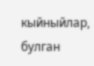кыйныйлар, булган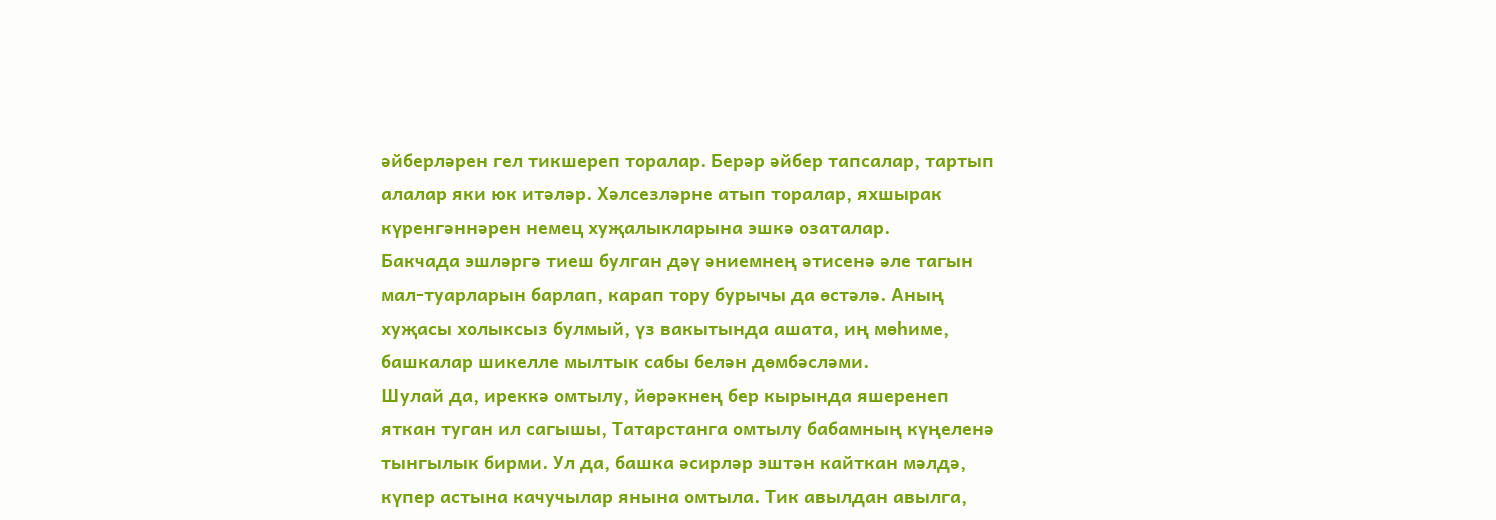әйберләрен гел тикшереп торалар. Берәр әйбер тапсалар, тартып алалар яки юк итәләр. Хәлсезләрне атып торалар, яхшырак күренгәннәрен немец хуҗалыкларына эшкә озаталар.
Бакчада эшләргә тиеш булган дәү әниемнең әтисенә әле тагын мал-туарларын барлап, карап тору бурычы да өстәлә. Аның хуҗасы холыксыз булмый, үз вакытында ашата, иң мөһиме, башкалар шикелле мылтык сабы белән дөмбәсләми.
Шулай да, иреккә омтылу, йөрәкнең бер кырында яшеренеп яткан туган ил сагышы, Татарстанга омтылу бабамның күңеленә тынгылык бирми. Ул да, башка әсирләр эштән кайткан мәлдә, күпер астына качучылар янына омтыла. Тик авылдан авылга,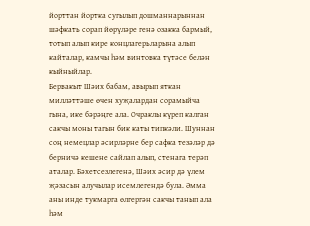йорттан йортка сугылып дошманнарыннан шәфкать сорап йөрүләре генә озакка бармый, тотып алып кире концлагерьларына алып кайталар, камчы һәм винтовка түтәсе белән кыйныйлар.
Бервакыт Шәих бабам, авырып яткан милләттәше өчен хуҗалардан сорамыйча гына, ике бәрәңге ала. Очраклы күреп калган сакчы моны тагын бик каты типкәли. Шуннан соң немецлар әсирләрне бер сафка тезәләр дә берничә кешене сайлап алып, стенага терәп аталар. Бәхетсезлегенә, Шәих әсир дә үлем җәзасын алучылар исемлегендә була. Әмма аны инде тукмарга өлгергән сакчы танып ала һәм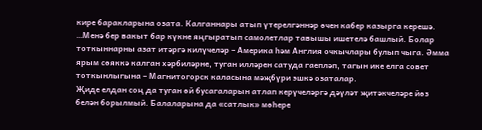кире баракларына озата. Калганнары атып үтерелгәннәр өчен кабер казырга керешә.
…Менә бер вакыт бар күкне яңгыратып самолетлар тавышы ишетелә башлый. Болар тоткыннарны азат итәргә килүчеләр – Америка һәм Англия очкычлары булып чыга. Әмма ярым сөяккә калган хәрбиләрне, туган илләрен сатуда гаепләп, тагын ике елга совет тоткынлыгына – Магнитогорск каласына мәҗбүри эшкә озаталар.
Җиде елдан соң да туган өй бусагаларын атлап керүчеләргә дәүләт җитәкчеләре йөз белән борылмый. Балаларына да «сатлык» мөһере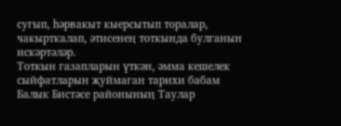сугып, һәрвакыт кыерсытып торалар, чакырткалап, әтисенең тоткында булганын искәртәләр.
Тоткын газапларын үткән, әмма кешелек сыйфатларын җуймаган тарихи бабам Балык Бистәсе районының Таулар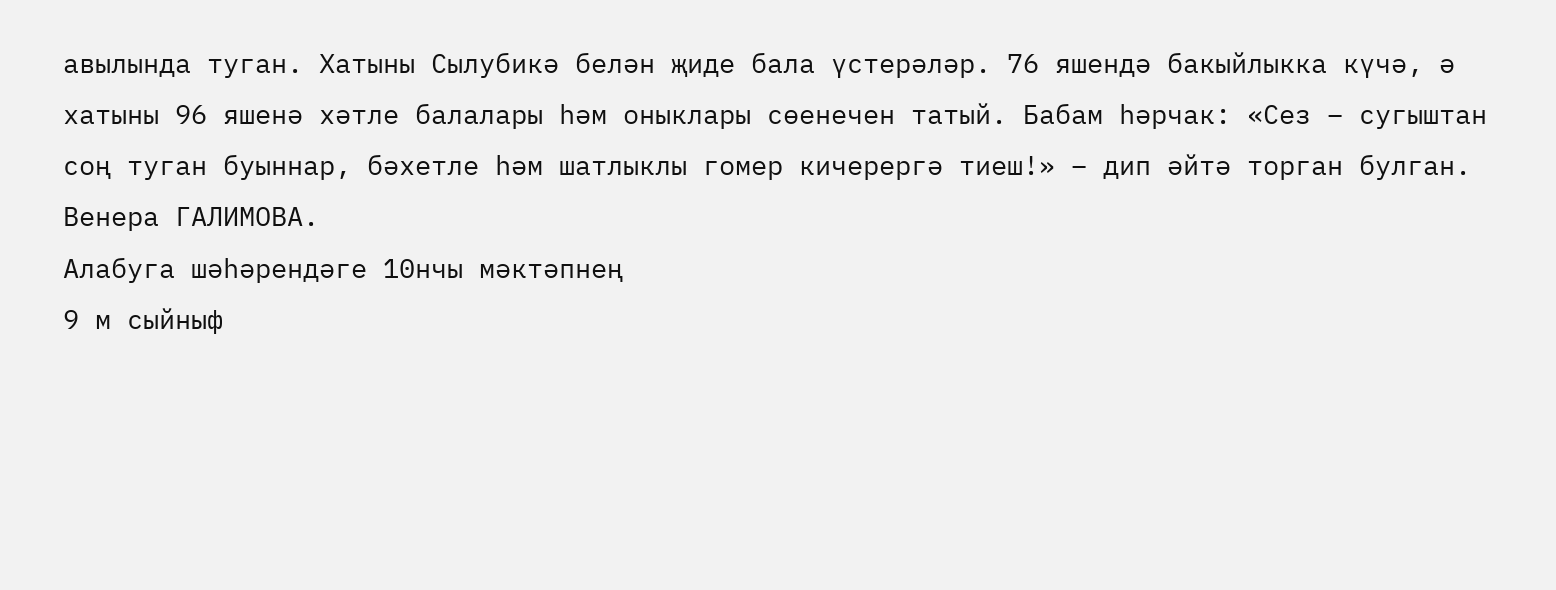авылында туган. Хатыны Сылубикә белән җиде бала үстерәләр. 76 яшендә бакыйлыкка күчә, ә хатыны 96 яшенә хәтле балалары һәм оныклары сөенечен татый. Бабам һәрчак: «Сез – сугыштан соң туган буыннар, бәхетле һәм шатлыклы гомер кичерергә тиеш!» – дип әйтә торган булган.
Венера ГАЛИМОВА.
Алабуга шәһәрендәге 10нчы мәктәпнең
9 м сыйныф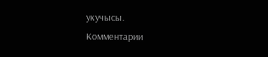укучысы.
Комментарии